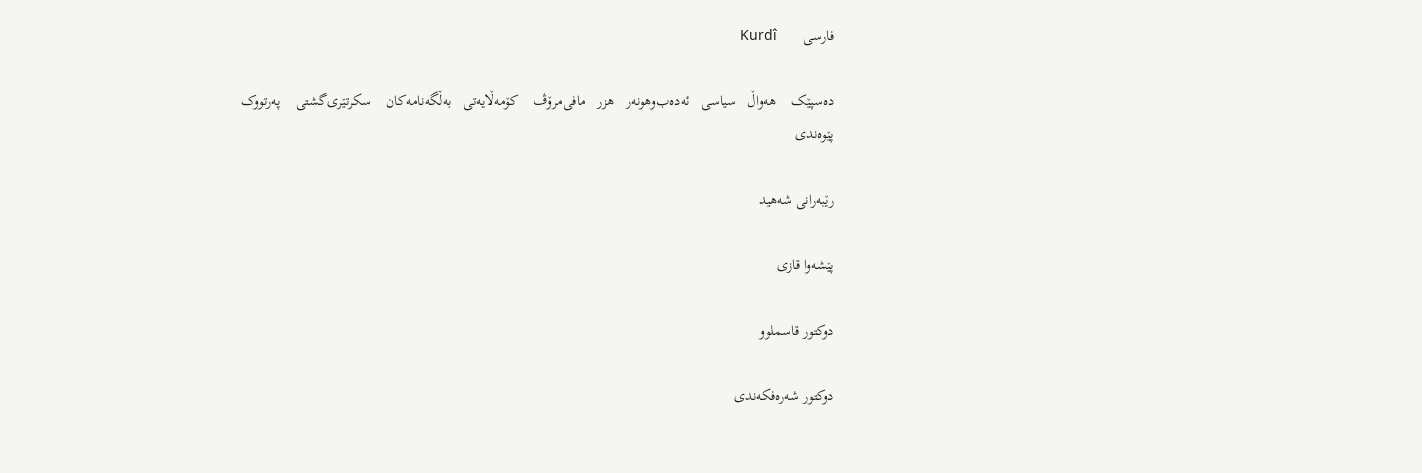فارسی       Kurdî

ده‌سپێک    هه‌واڵ   سیاسی   ئه‌ده‌ب‌وهونه‌ر   هزر   مافی‌مرۆڤ    کۆمه‌ڵایه‌تی   به‌ڵگه‌نامه‌کان    سکرتێری‌گشتی    په‌رتووک    پێوه‌ندی

رێبه‌رانی شه‌هید

پێشه‌وا قازی‌

دوكتور قاسملوو

دوكتور شه‌ره‌فکه‌ندی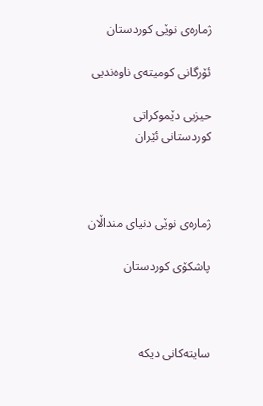ژماره‌ی نوێی كوردستان

ئۆرگانی كومیته‌ی ناوه‌ندیی

حیزبی دێموكراتی كوردستانی ئێران



ژماره‌ی نوێی دنیای منداڵان

پاشكۆی كوردستان



سایته‌کانی دیکه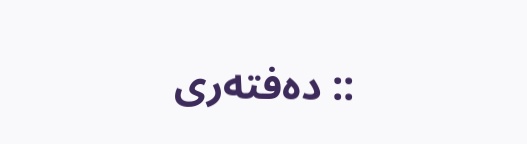:: ده‌فته‌ری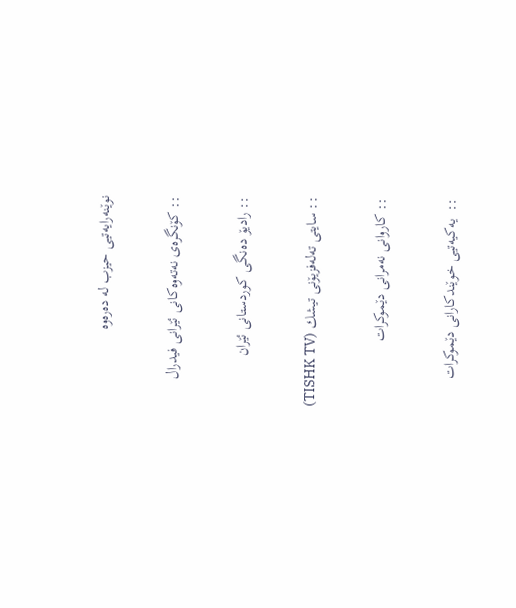نوێنه‌رایه‌تیی حیزب له ده‌ره‌وه

:: كۆنگره‌ی‌ نه‌ته‌وه‌كانی‌ ئێرانی‌ فیدرال

:: رادیۆ ده‌نگی کوردستانی ئێران

:: سایتی ته‌له‌فزیۆنی‌ تیشك (TISHK TV)

:: کاروانی نه‌مرانی دێموکرات

::  یه‌كیه‌تیی‌ خوێندكارانی‌ دێموكرات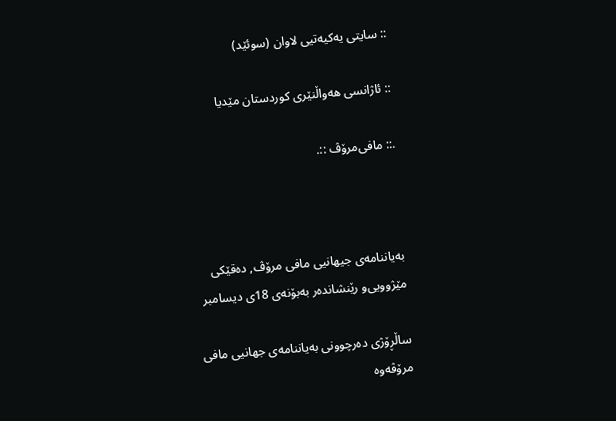:: سایتی یه‌کیه‌تیی لاوان (سوئێد)

:: ئاژانسی هه‌واڵنێری كوردستان مێدیا

.:: مافی‌مرۆڤ ::.



به‌یاننامه‌ی‌ جیهانیی‌ مافی‌ مرۆڤ, ده‌قێكی‌ مێژوویی‌‌و رێنشانده‌ر به‌بۆنه‌ی‌ 18ی‌ دیسامبر

ساڵڕۆژی‌ ده‌رچوونی‌ به‌یاننامه‌ی‌ جهانیی‌ مافی‌ مرۆڤه‌وه‌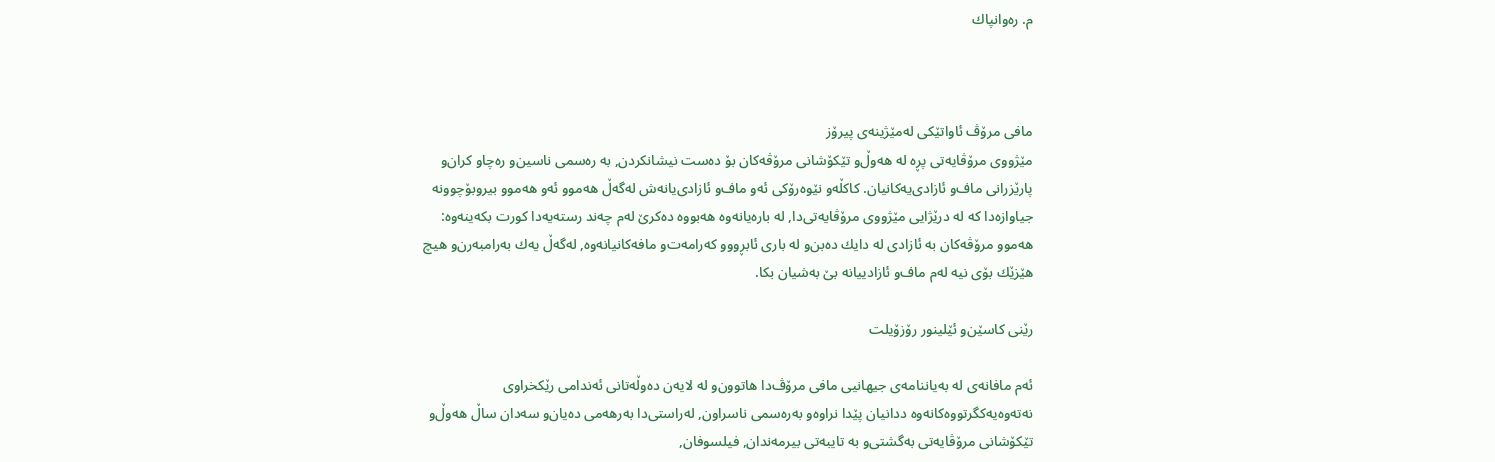م. ره‌وانپاك



مافی‌ مرۆڤ ئاواتێكی‌ له‌مێژینه‌ی‌ پیرۆز
مێژووی‌ مرۆڤایه‌تی‌ پڕه‌ له‌ هه‌وڵ‌‌و تێكۆشانی‌ مرۆڤه‌كان بۆ ده‌ست نیشانكردن, به‌ ره‌سمی‌ ناسین‌و ره‌چاو كران‌و پارێزرانی‌ ماف‌و ئازادی‌یه‌كانیان. كاكڵه‌‌و نێوه‌رۆكی‌ ئه‌و ماف‌و ئازادی‌یانه‌ش له‌گه‌ڵ‌ هه‌موو ئه‌و هه‌موو بیروبۆچوونه‌ جیاوازه‌دا كه‌ له‌ درێژایی‌ مێژووی‌ مرۆڤایه‌تی‌دا, له‌ باره‌یانه‌وه‌ هه‌بووه‌ ده‌كرێ‌ له‌م چه‌ند رسته‌یه‌دا كورت بكه‌ینه‌وه‌: هه‌موو مرۆڤه‌كان به‌ ئازادی‌ له‌ دایك ده‌بن‌و له‌ باری‌ ئابڕوو‌و كه‌رامه‌ت‌و مافه‌كانیانه‌وه‌, له‌گه‌ڵ‌ یه‌ك به‌رامبه‌رن‌و هیچ هێزێك بۆی‌ نیه‌ له‌م ماف‌و ئازادییانه‌ بێ‌ به‌شیان بكا.

رێنی‌ كاسێن‌و ئێلینور رۆزۆیلت

ئه‌م مافانه‌ی‌ له‌ به‌یاننامه‌ی‌ جیهانیی‌ مافی‌ مرۆڤ‌دا هاتوون‌و له‌ لایه‌ن ده‌وڵه‌تانی‌ ئه‌ندامی‌ رێكخراوی‌ نه‌ته‌وه‌یه‌كگرتووه‌كانه‌وه‌ ددانیان پێدا نراوه‌‌و به‌ره‌سمی‌ ناسراون, له‌راستی‌دا به‌رهه‌می‌ ده‌یان‌و سه‌دان ساڵ‌ هه‌وڵ‌‌و تێكۆشانی‌ مرۆڤایه‌تی‌ به‌گشتی‌‌و به‌ تایبه‌تی‌ بیرمه‌ندان, فیلسوفان,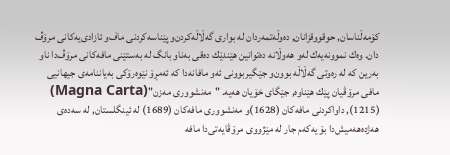كۆمه‌ڵناسان, حوقووقزانان, ده‌وڵه‌تمه‌ردان له‌ بواری‌ گه‌ڵاڵه‌كردن‌و پێناسه‌كردنی‌ ماف‌و ئازادی‌یه‌كانی‌ مرۆڤ دان. وه‌ك نموونه‌یه‌ك له‌و هه‌وڵانه‌ ده‌توانین هێندێك ده‌قی‌ به‌ناو بانگ له‌ به‌ستێنی‌ مافه‌كانی‌ مرۆڤ‌دا ناو به‌رین كه‌ له‌ ره‌وتی‌ گه‌ڵاڵه‌ بوون‌و جێگیربوونی‌ ئه‌و مافانه‌دا كه‌ ئه‌مڕۆ نێوه‌رۆكی‌ به‌یاننامه‌ی‌ جیهانیی‌ مافی‌ مرۆڤیان پێك هێناوه‌, جێگای‌ خۆیان هه‌یه‌. "مه‌نشووری‌ مه‌زن"(Magna Carta) (1215), داواكردنی‌ مافه‌كان (1628)و مه‌نشووری‌ مافه‌كان (1689) له‌ ئینگلستان, له‌ سه‌ده‌ی‌ هه‌ژده‌هه‌میش‌دا بۆ یه‌كه‌م جار له‌ مێژووی‌ مرۆڤایه‌تی‌دا مافه‌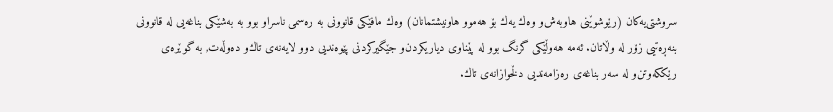سروشتی‌یه‌كان (رێوشوێنی‌ هاوبه‌ش‌و وه‌ك یه‌ك بۆ هه‌موو هاونیشتمانان) وه‌ك مافێكی‌ قانوونی‌ به‌ ره‌سمی‌ ناسرا‌و بوو به‌ به‌شێكی‌ بناغه‌یی‌ له‌ قانوونی‌ بنه‌ڕه‌تیی‌ زۆر له‌ وڵاتان. ئه‌مه‌ هه‌وڵێكی‌ گرنگ بوو له‌ پێناوی‌ دیاریكردن‌و جێگیركردنی‌ پێوه‌ندیی‌ دوو لایه‌نه‌ی‌ تاك‌و ده‌وڵه‌ت, به‌ گوێره‌ی‌ رێككه‌وتن‌و له‌ سه‌ر بناغه‌ی‌ ره‌زامه‌ندیی‌ دڵخوازانه‌ی‌ تاك.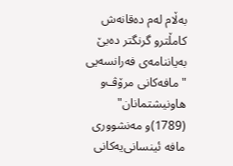به‌ڵام له‌م ده‌قانه‌ش كامڵتر‌و گرنگتر ده‌بێ‌ به‌یاننامه‌ی‌ فه‌رانسه‌یی‌ "مافه‌كانی‌ مرۆڤ‌و هاونیشتمانان" (1789)و مه‌نشووری‌ مافه‌ ئینسانی‌یه‌كانی‌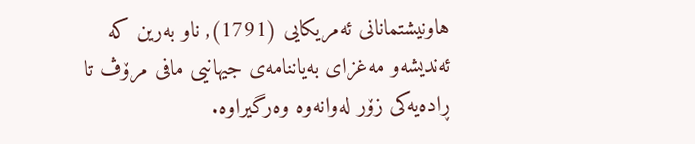هاونیشتمانانی‌ ئه‌مریكایی‌ (1791), ناو به‌رین كه‌ ئه‌ندیشه‌‌و مه‌غزای‌ به‌یاننامه‌ی‌ جیهانیی‌ مافی‌ مرۆڤ تا ڕاده‌یه‌كی‌ زۆر له‌وانه‌وه‌ وه‌رگیراوه‌.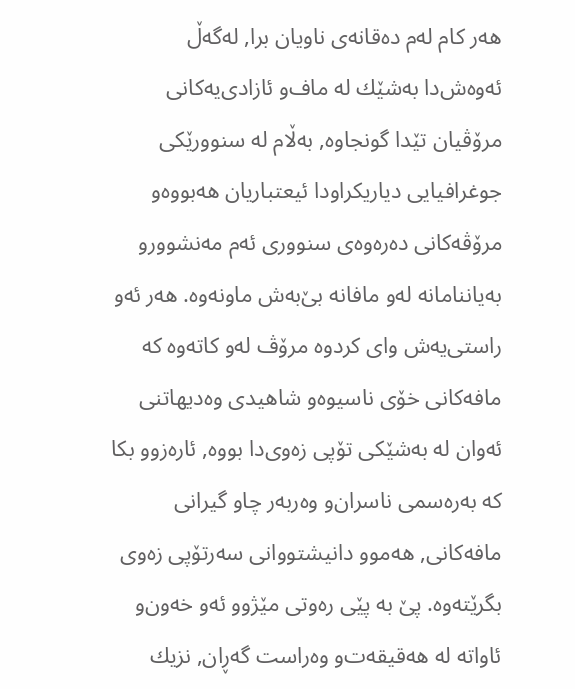هه‌ر كام له‌م ده‌قانه‌ی‌ ناویان برا, له‌گه‌ڵ‌ ئه‌وه‌ش‌دا به‌شێك له‌ ماف‌و ئازادی‌یه‌كانی‌ مرۆڤیان تێدا گونجاوه‌, به‌ڵام له‌ سنوورێكی‌ جوغرافیایی‌ دیاریكراودا ئیعتباریان هه‌بووه‌‌و مرۆڤه‌كانی‌ ده‌ره‌وه‌ی‌ سنووری‌ ئه‌م مه‌نشوور‌و به‌یاننامانه‌ له‌و مافانه‌ بێ‌به‌ش ماونه‌وه‌. هه‌ر ئه‌و راستی‌یه‌ش وای‌ كردوه‌ مرۆڤ له‌و كاته‌وه‌ كه‌ مافه‌كانی‌ خۆی‌ ناسیوه‌‌و شاهیدی‌ وه‌دیهاتنی‌ ئه‌وان له‌ به‌شێكی‌ تۆپی‌ زه‌وی‌دا بووه‌, ئاره‌زوو بكا كه‌ به‌ره‌سمی‌ ناسران‌و وه‌ربه‌ر چاو گیرانی‌ مافه‌كانی‌, هه‌موو دانیشتووانی‌ سه‌رتۆپی‌ زه‌وی‌ بگرێته‌وه‌. پێ‌ به‌ پێی‌ ره‌وتی‌ مێژوو ئه‌و خه‌ون‌و ئاواته‌ له‌ هه‌قیقه‌ت‌و وه‌راست گه‌ڕان, نزیك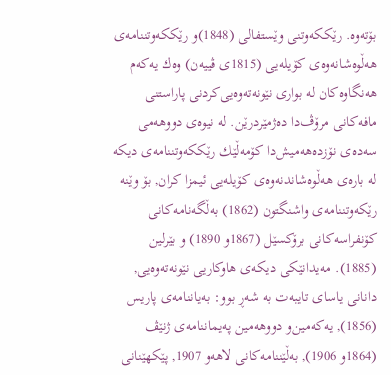بۆته‌وه‌. رێككه‌وتنی‌ وێستفالی‌ (1848)و رێككه‌وتننامه‌ی‌ هه‌ڵوه‌شانه‌وه‌ی‌ كۆیله‌یی‌ (1815ی‌ ڤییه‌ن) وه‌ك یه‌كه‌م هه‌نگاوه‌كان له‌ بواری‌ نێونه‌ته‌وه‌یی‌كردنی‌ پاراستنی‌ مافه‌كانی‌ مرۆڤ‌دا ده‌ژمێردرێن. له‌ نیوه‌ی‌ دووهه‌می‌ سه‌ده‌ی‌ نۆزده‌هه‌میش‌دا كۆمه‌ڵێك رێككه‌وتننامه‌ی‌ دیكه‌ له‌ باره‌ی‌ هه‌ڵوه‌شاندنه‌وه‌ی‌ كۆیله‌یی‌ ئیمزا كران, بۆ وێنه‌ رێكه‌وتننامه‌ی‌ واشنگتون (1862) به‌ڵگه‌نامه‌كانی‌ كۆنفراسه‌كانی‌ برۆكسێل (1867و 1890) و بێرلین (1885). مه‌یدانێكی‌ دیكه‌ی‌ هاوكاریی‌ نێونه‌ته‌وه‌یی‌, دانانی‌ یاسای‌ تایبه‌ت به‌ شه‌ڕ بوو: به‌یاننامه‌ی‌ پاریس (1856), یه‌كه‌مین‌و دووهه‌مین په‌یماننامه‌ی‌ ژنێڤ (1864و 1906), به‌ڵێننامه‌كانی‌ لاهه‌‌و 1907, پێكهێنانی‌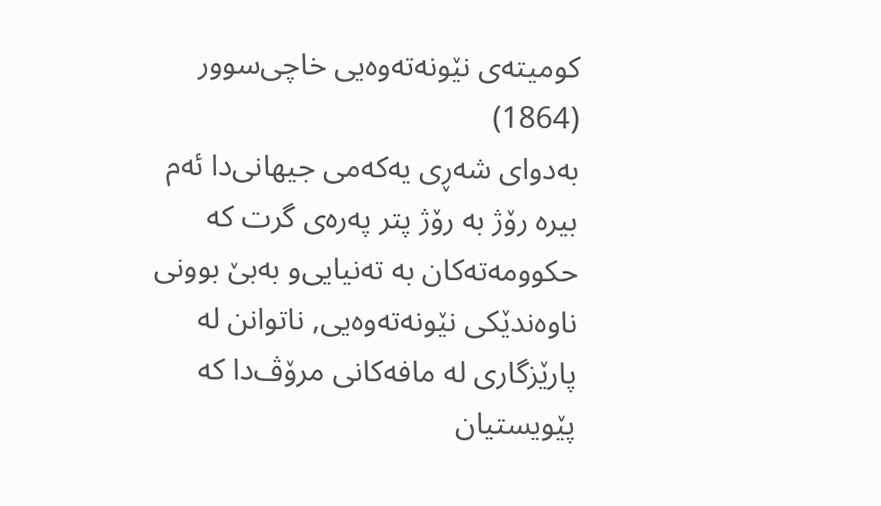كومیته‌ی‌ نێونه‌ته‌وه‌یی‌ خاچی‌سوور (1864)
به‌دوای‌ شه‌ڕی‌ یه‌كه‌می‌ جیهانی‌دا ئه‌م بیره‌ رۆژ به‌ رۆژ پتر په‌ره‌ی‌ گرت كه‌ حكوومه‌ته‌كان به‌ ته‌نیایی‌‌و به‌بێ‌ بوونی‌ ناوه‌ندێكی‌ نێونه‌ته‌وه‌یی‌, ناتوانن له‌ پارێزگاری‌ له‌ مافه‌كانی‌ مرۆڤ‌دا كه‌ پێویستیان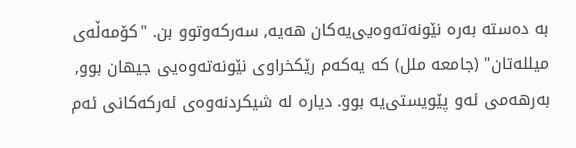به‌ ده‌سته‌ به‌ره‌ نێونه‌ته‌وه‌یی‌یه‌كان هه‌یه‌, سه‌ركه‌وتوو بن. "كۆمه‌ڵه‌ی‌ میلله‌تان" (جامعه‌ ملل) كه‌ یه‌كه‌م رێكخراوی‌ نێونه‌ته‌وه‌یی‌ جیهان بوو, به‌رهه‌می‌ ئه‌و پێویستی‌یه‌ بوو. دیاره‌ له‌ شیكردنه‌وه‌ی‌ ئه‌ركه‌كانی‌ ئه‌م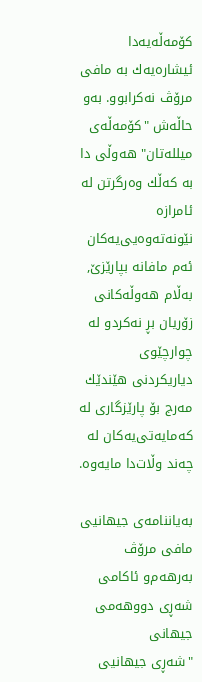كۆمه‌ڵه‌یه‌دا ئیشاره‌یه‌ك به‌ مافی‌ مرۆڤ نه‌كرابوو. به‌و حاڵه‌ش "كۆمه‌ڵه‌ی‌ میلله‌تان" هه‌وڵی‌ دا به‌ كه‌ڵك وه‌رگرتن له‌ ئامرازه‌ نێونه‌ته‌وه‌یی‌یه‌كان ئه‌م مافانه‌ بپارێزێ‌, به‌ڵام هه‌وڵه‌كانی‌ زۆریان بڕ نه‌كرد‌و له‌ چوارچێوی‌ دیاریكردنی‌ هێندێك مه‌رج بۆ پارێزگاری‌ له‌ كه‌مایه‌تی‌یه‌كان له‌ چه‌ند وڵات‌دا مایه‌وه‌.

به‌یاننامه‌ی‌ جیهانیی‌ مافی‌ مرۆڤ به‌رهه‌م‌و ئاكامی‌ شه‌ڕی‌ دووهه‌می‌ جیهانی
"شه‌ڕی‌ جیهانیی‌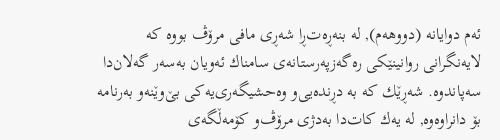ئه‌م دوایانه‌ (دووهه‌م), له‌ بنه‌ڕه‌ت‌ڕا شه‌ڕی‌ مافی‌ مرۆڤ بووه‌ كه‌ لایه‌نگرانی‌ روانینێكی‌ ره‌گه‌زپه‌رستانه‌ی‌ سامناك ئه‌ویان به‌سه‌ر گه‌لان‌دا سه‌پاندوه‌. شه‌ڕێك كه‌ به‌ دڕنده‌یی‌‌و وه‌حشیگه‌ری‌یه‌كی‌ بێ‌وێنه‌‌و به‌رنامه‌ بۆ دانراوه‌وه‌, له‌ یه‌ك كات‌دا به‌دژی‌ مرۆڤ‌و كۆمه‌ڵگه‌ی‌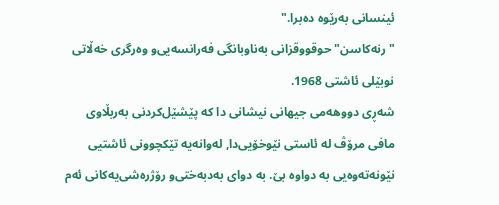ئینسانی‌ به‌رێوه‌ ده‌برا."
"رنه‌كاسن" حوقووقزانی‌ به‌ناوبانگی‌ فه‌رانسه‌یی‌‌و وه‌رگری‌ خه‌ڵاتی‌ نوبێلی‌ ئاشتی‌ 1968.
شه‌ڕی‌ دووهه‌می‌ جیهانی‌ نیشانی‌ دا كه‌ پێشێل‌كردنی‌ به‌ربڵاوی‌ مافی‌ مرۆڤ له‌ ئاستی‌ نێوخۆیی‌دا, له‌وانه‌یه‌ تێكچوونی‌ ئاشتیی‌ نێونه‌ته‌وه‌یی‌ به‌ دواوه‌ بێ‌. به‌ دوای‌ به‌دبه‌ختی‌‌و رۆژره‌شی‌یه‌كانی‌ ئه‌م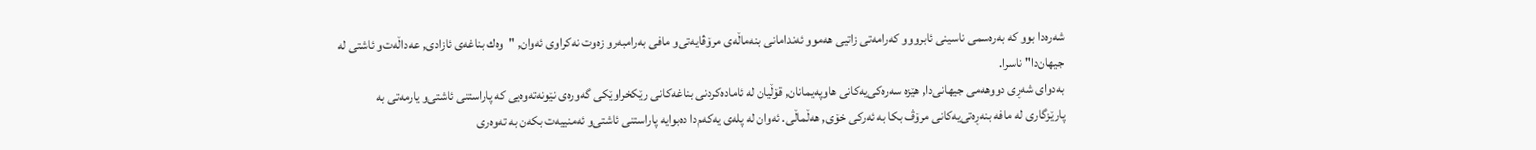شه‌ره‌دا بوو كه‌ به‌ره‌سمی‌ ناسینی‌ ئابروو‌و كه‌رامه‌تی‌ زاتیی‌ هه‌موو ئه‌ندامانی‌ بنه‌ماڵه‌ی‌ مرۆڤایه‌تی‌‌و مافی‌ به‌رامبه‌ر‌و زه‌وت نه‌كراوی‌ ئه‌وان, "وه‌ك بناغه‌ی‌ ئازادی‌, عه‌داڵه‌ت‌و ئاشتی‌ له‌ جیهان‌دا" ناسرا.
به‌دوای‌ شه‌ڕی‌ دووهه‌می‌ جیهانی‌دا, هێزه‌ سه‌ره‌كی‌یه‌كانی‌ هاوپه‌یمانان, قۆڵیان له‌ ئاماده‌كردنی‌ بناغه‌كانی‌ رێكخراوێكی‌ گه‌وره‌ی‌ نێونه‌ته‌وه‌یی‌ كه‌ پاراستنی‌ ئاشتی‌‌و یارمه‌تی‌ به‌ پارێزگاری‌ له‌ مافه‌ بنه‌ڕه‌تی‌یه‌كانی‌ مرۆڤ بكا به‌ ئه‌ركی‌ خۆی‌, هه‌ڵماڵی‌. ئه‌وان له‌ پله‌ی‌ یه‌كه‌م‌دا ده‌بوایه‌ پاراستنی‌ ئاشتی‌‌و ئه‌منییه‌ت بكه‌ن به‌ ته‌وه‌ری‌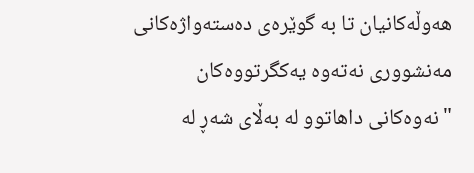هه‌وڵه‌كانیان تا به‌ گوێره‌ی‌ ده‌سته‌واژه‌كانی‌ مه‌نشووری‌ نه‌ته‌وه‌ یه‌كگرتووه‌كان "نه‌وه‌كانی‌ داهاتوو له‌ به‌ڵای‌ شه‌ڕ له‌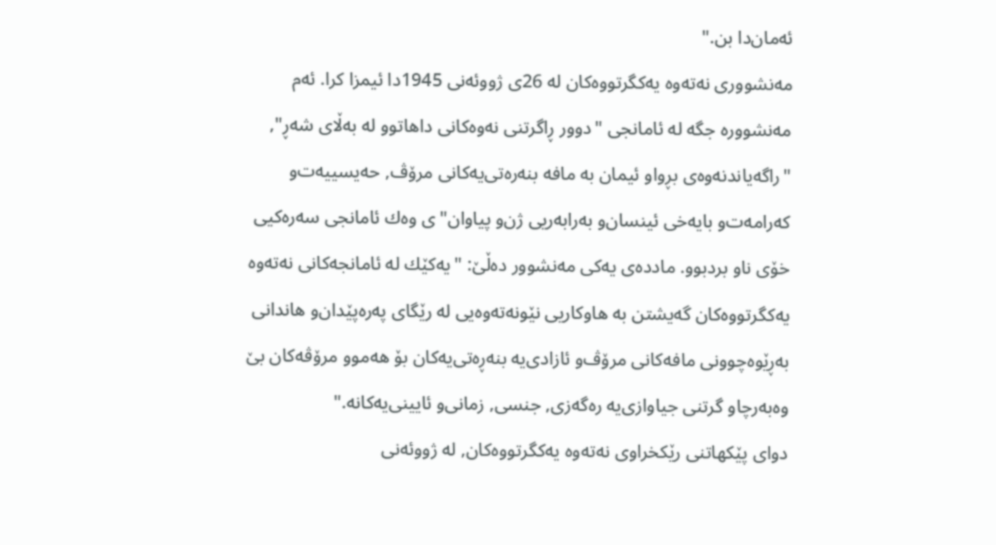ئه‌مان‌دا بن."
مه‌نشووری‌ نه‌ته‌وه‌ یه‌كگرتووه‌كان له‌ 26ی‌ ژووئه‌نی‌ 1945دا ئیمزا كرا. ئه‌م مه‌نشووره‌ جگه‌ له‌ ئامانجی‌ "دوور ڕاگرتنی‌ نه‌وه‌كانی‌ داهاتوو له‌ به‌ڵای‌ شه‌ڕ", "راگه‌یاندنه‌وه‌ی‌ بڕوا‌و ئیمان به‌ مافه‌ بنه‌ره‌تی‌یه‌كانی‌ مرۆڤ, حه‌یسییه‌ت‌و كه‌رامه‌ت‌و بایه‌خی‌ ئینسان‌و به‌رابه‌ریی‌ ژن‌و پیاوان"ی‌ وه‌ك ئامانجی‌ سه‌ره‌كیی‌ خۆی‌ ناو بردبوو. مادده‌ی‌ یه‌كی‌ مه‌نشوور ده‌ڵێ‌: "یه‌كێك له‌ ئامانجه‌كانی‌ نه‌ته‌وه‌ یه‌كگرتووه‌كان گه‌یشتن به‌ هاوكاریی‌ نێونه‌ته‌وه‌یی‌ له‌ رێگای‌ په‌ره‌پێدان‌و هاندانی‌ به‌ڕێوه‌چوونی‌ مافه‌كانی‌ مرۆڤ‌و ئازادی‌یه‌ بنه‌ڕه‌تی‌یه‌كان بۆ هه‌موو مرۆڤه‌كان بێ‌ وه‌به‌رچاو گرتنی‌ جیاوازی‌یه‌ ره‌گه‌زی‌, جنسی‌, زمانی‌‌و ئایینی‌یه‌كانه‌."
دوای‌ پێكهاتنی‌ رێكخراوی‌ نه‌ته‌وه‌ یه‌كگرتووه‌كان, له‌ ژووئه‌نی‌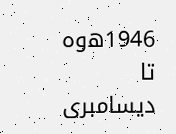1946ه‌وه‌ تا دیسامبری‌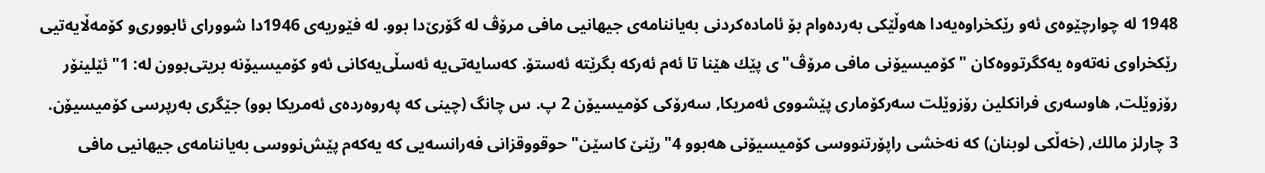1948 له‌ چوارچێوه‌ی‌ ئه‌و رێكخراوه‌یه‌دا هه‌وڵێكی‌ به‌رده‌وام بۆ ئاماده‌كردنی‌ به‌یاننامه‌ی‌ جیهانیی‌ مافی‌ مرۆڤ له‌ گۆرێ‌دا بوو. له‌ فێوریه‌ی‌ 1946دا شوورای‌ ئابووری‌‌و كۆمه‌ڵایه‌تیی‌ رێكخراوی‌ نه‌ته‌وه‌ یه‌كگرتووه‌كان "كۆمیسیۆنی‌ مافی‌ مرۆڤ"ی‌ پێك هێنا تا ئه‌م ئه‌ركه‌ بگرێته‌ ئه‌ستۆ. كه‌سایه‌تی‌یه‌ ئه‌سڵی‌یه‌كانی‌ ئه‌و كۆمیسیۆنه‌ بریتی‌بوون له‌: 1"ئێلینۆر رۆزوێلت, هاوسه‌ری‌ فرانكلین رۆزوێلت سه‌ركۆماری‌ پێشووی‌ ئه‌مریكا, سه‌رۆكی‌ كۆمیسیۆن 2 پ. س چانگ (چینی‌ كه‌ په‌روه‌رده‌ی‌ ئه‌مریكا بوو) جێگری‌ به‌رپرسی‌ كۆمیسیۆن. 3 چارلز مالك, (خه‌ڵكی‌ لوبنان) كه‌ نه‌خشی‌ راپۆرتنووسی‌ كۆمیسیۆنی‌ هه‌بوو 4"رێنێ‌ كاسێن" حوقووقزانی‌ فه‌رانسه‌یی‌ كه‌ یه‌كه‌م پێش‌نووسی‌ به‌یاننامه‌ی‌ جیهانیی‌ مافی‌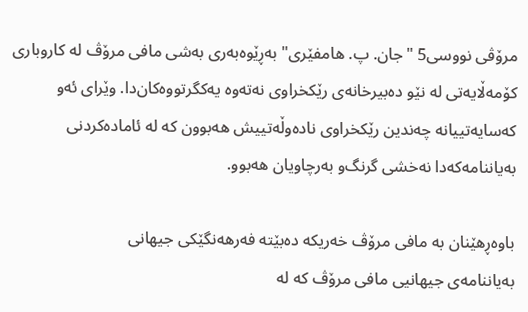مرۆڤی‌ نووسی‌5 "جان. پ. هامفێری‌" به‌ڕێوه‌به‌ری‌ به‌شی‌ مافی‌ مرۆڤ له‌ كاروباری‌ كۆمه‌ڵایه‌تی‌ له‌ نێو ده‌بیرخانه‌ی‌ رێكخراوی‌ نه‌ته‌وه‌ یه‌كگرتووه‌كان‌دا. وێرای‌ ئه‌و كه‌سایه‌تییانه‌ چه‌ندین رێكخراوی‌ ناده‌وڵه‌تییش هه‌بوون كه‌ له‌ ئاماده‌كردنی‌ به‌یاننامه‌كه‌دا نه‌خشی‌ گرنگ‌و به‌رچاویان هه‌بوو.

باوه‌ڕهێنان به‌ مافی‌ مرۆڤ خه‌ریكه‌ ده‌بێته‌ فه‌رهه‌نگێكی‌ جیهانی‌
به‌یاننامه‌ی‌ جیهانیی‌ مافی‌ مرۆڤ كه‌ له‌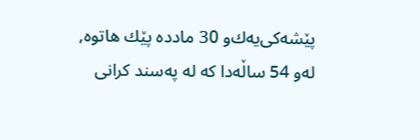پێشه‌كی‌یه‌ك‌و 30 مادده‌ پێك هاتوه‌, له‌و 54 ساڵه‌دا كه‌ له‌ په‌سند كرانی‌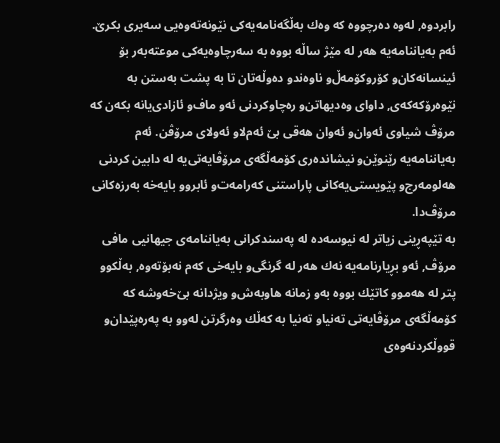رابردوه‌, له‌وه‌ ده‌رچووه‌ كه‌ وه‌ك به‌ڵگه‌نامه‌یه‌كی‌ نێونه‌ته‌وه‌یی‌ سه‌یری‌ بكرێ‌. ئه‌م به‌یاننامه‌یه‌ هه‌ر له‌ مێژ ساڵه‌ بووه‌ به‌ سه‌رچاوه‌یه‌كی‌ موعته‌به‌ر بۆ ئینسانه‌كان‌و كۆروكۆمه‌ڵ‌‌و ناوه‌ند‌و ده‌وڵه‌تان تا به‌ پشت به‌ستن به‌ نێوه‌رۆكه‌كه‌ی‌, داوای‌ وه‌دیهاتن‌و ره‌چاوكردنی‌ ئه‌و ماف‌و ئازادی‌یانه‌ بكه‌ن كه‌ مرۆڤ شیاوی‌ ئه‌وان‌و ئه‌وان هه‌قی‌ بێ‌ ئه‌م‌لا‌و ئه‌ولای‌ مرۆڤن. ئه‌م به‌یاننامه‌یه‌ رێنوێن‌و نیشانده‌ری‌ كۆمه‌ڵگه‌ی‌ مرۆڤایه‌تی‌یه‌ له‌ دابین كردنی‌ هه‌لومه‌رج‌و پێویستی‌یه‌كانی‌ پاراستنی‌ كه‌رامه‌ت‌و ئابرو‌و بایه‌خه‌ به‌رزه‌كانی‌ مرۆڤ‌دا.
به‌ تێپه‌ڕینی‌ زیاتر له‌ نیوسه‌ده‌ له‌ په‌سندكرانی‌ به‌یاننامه‌ی‌ جیهانیی‌ مافی‌ مرۆڤ, ئه‌و بڕیارنامه‌یه‌ نه‌ك هه‌ر له‌ گرنگی‌‌و بایه‌خی‌ كه‌م نه‌بۆته‌وه‌, به‌ڵكوو پتر له‌ هه‌موو كاتێك بووه‌ به‌و زمانه‌ هاوبه‌ش‌و ویژدانه‌ بێ‌خه‌وشه‌ كه‌ كۆمه‌ڵگه‌ی‌ مرۆڤایه‌تی‌ ته‌نیا‌و ته‌نیا به‌ كه‌ڵك وه‌رگرتن له‌و‌و به‌ په‌ره‌پێدان‌و قووڵكردنه‌وه‌ی‌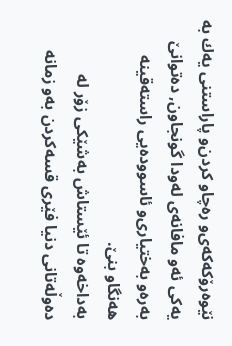نێوه‌رۆكه‌كه‌ی‌‌و ره‌چاو كردن‌و پاراستنی‌ یه‌ك به‌ یه‌كی‌ ئه‌و مافانه‌ی‌ له‌ودا گونجاون, ده‌توانێ‌ به‌ره‌و به‌ختیاری‌‌و ئاسووده‌یی‌ راسته‌قینه‌ هه‌نگاو بنێ‌.
به‌داخه‌وه‌ تا ئێستاش به‌شێكی‌ زۆر له‌ ده‌وڵه‌تانی‌ دنیا فێری‌ قسه‌كردن به‌و زمانه‌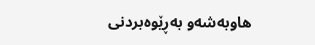هاوبه‌شه‌‌و به‌ڕێوه‌بردنی‌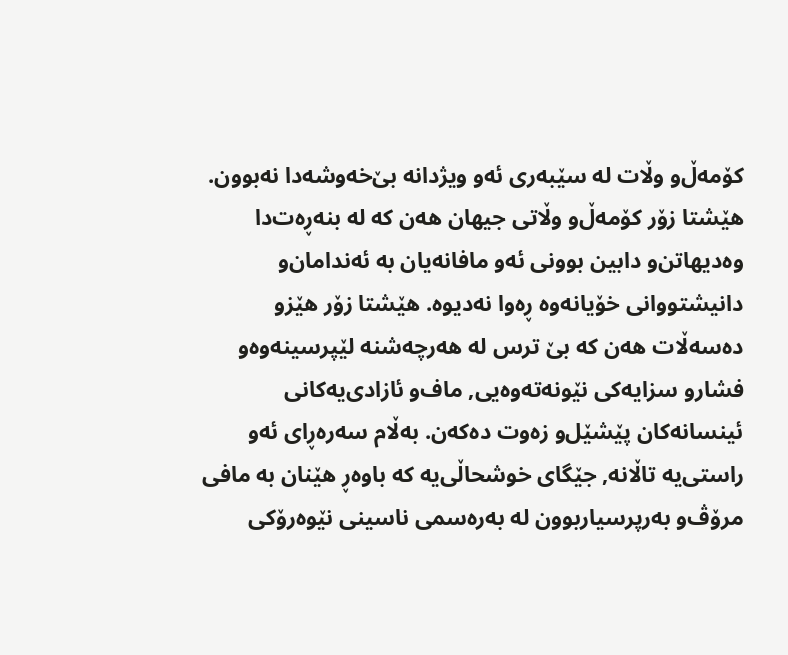كۆمه‌ڵ‌‌و وڵات له‌ سێبه‌ری‌ ئه‌و ویژدانه‌ بێ‌خه‌وشه‌دا نه‌بوون. هێشتا زۆر كۆمه‌ڵ‌‌و وڵاتی‌ جیهان هه‌ن كه‌ له‌ بنه‌ڕه‌ت‌دا وه‌دیهاتن‌و دابین بوونی‌ ئه‌و مافانه‌یان به‌ ئه‌ندامان‌و دانیشتووانی‌ خۆیانه‌وه‌ ڕه‌وا نه‌دیوه‌. هێشتا زۆر هێز‌و ده‌سه‌ڵات هه‌ن كه‌ بێ‌ ترس له‌ هه‌رچه‌شنه‌ لێپرسینه‌وه‌‌و فشار‌و سزایه‌كی‌ نێونه‌ته‌وه‌یی‌, ماف‌و ئازادی‌یه‌كانی‌ ئینسانه‌كان پێشێل‌و زه‌وت ده‌كه‌ن. به‌ڵام سه‌ره‌ڕای‌ ئه‌و راستی‌یه‌ تاڵانه‌, جێگای‌ خوشحاڵی‌یه‌ كه‌ باوه‌ڕ هێنان به‌ مافی‌ مرۆڤ‌و به‌رپرسیاربوون له‌ به‌ره‌سمی‌ ناسینی‌ نێوه‌رۆكی‌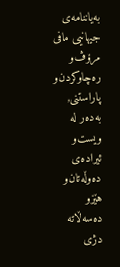به‌یاننامه‌ی‌ جیهانیی‌ مافی‌ مرۆڤ‌و ره‌چاوكردن‌و پاراستنی‌, به‌ده‌ر له‌ ویست‌و ئیراده‌ی‌ ده‌وڵه‌تان‌و هێز‌و ده‌سه‌ڵاته‌ دژی‌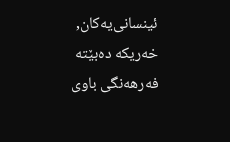ئینسانی‌یه‌كان, خه‌ریكه‌ ده‌بێته‌ فه‌رهه‌نگی‌ باوی‌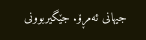جیهانی‌ ئه‌مڕۆ. جێگیربوونی‌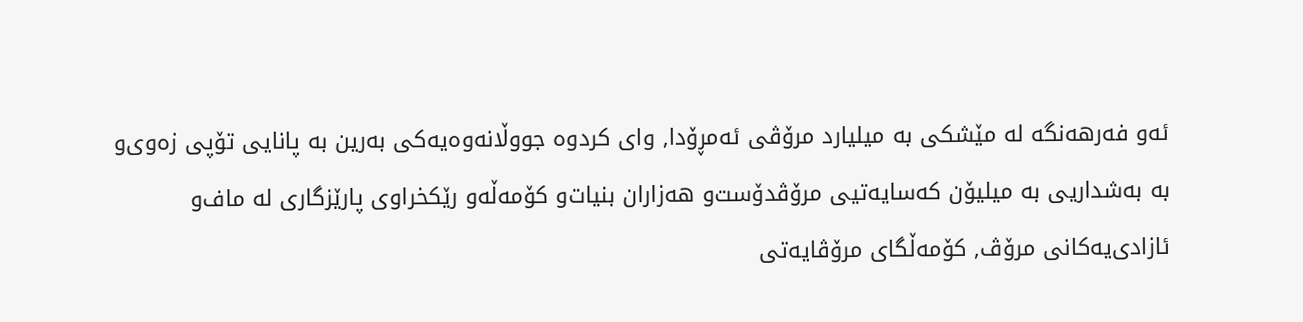ئه‌و فه‌رهه‌نگه‌ له‌ مێشكی‌ به‌ میلیارد مرۆڤی‌ ئه‌مڕۆدا, وای‌ كردوه‌ جووڵانه‌وه‌یه‌كی‌ به‌رین به‌ پانایی‌ تۆپی‌ زه‌وی‌‌و به‌ به‌شداریی‌ به‌ میلیۆن كه‌سایه‌تیی‌ مرۆڤدۆست‌و هه‌زاران بنیات‌و كۆمه‌ڵه‌‌و رێكخراوی‌ پارێزگاری‌ له‌ ماف‌و ئازادی‌یه‌كانی‌ مرۆڤ, كۆمه‌ڵگای‌ مرۆڤایه‌تی‌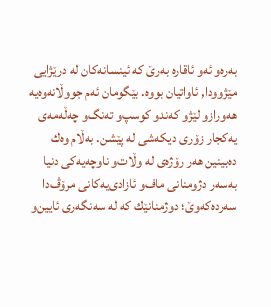به‌ره‌و ئه‌و ئاقاره‌ به‌رێ‌ كه‌ ئینسانه‌كان له‌ درێژایی‌ مێژوودا, ئاواتیان بووه‌. بێگومان ئه‌م جووڵانه‌وه‌یه‌ هه‌وراز‌و لێژ‌و كه‌ند‌و كوسپ‌و ته‌نگ‌و چه‌ڵه‌مه‌ی‌ یه‌كجار زۆری‌ دیكه‌شی‌ له‌ پێشن. به‌ڵام وه‌ك ده‌بینین هه‌ر رۆژه‌ی‌ له‌ وڵات‌و ناوچه‌یه‌كی‌ دنیا به‌سه‌ر دژومنانی‌ ماف‌و ئازادی‌یه‌كانی‌ مرۆڤ‌دا سه‌رده‌كه‌وێ‌؛ دوژمنانێك كه‌ له‌ سه‌نگه‌ری‌ ئایین‌و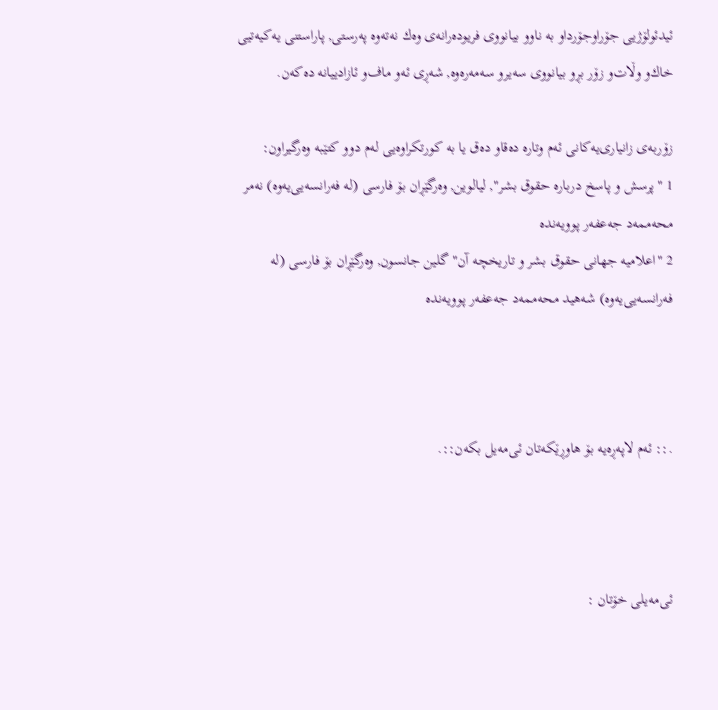ئیدئولۆژیی‌ جۆراوجۆردا‌و به‌ ناو‌و بیانووی‌ فریوده‌رانه‌ی‌ وه‌ك نه‌ته‌وه‌ په‌رستی‌, پاراستنی‌ یه‌كیه‌تیی‌ خاك‌و وڵات‌و زۆر بڕ‌و بیانووی‌ سه‌یر‌و سه‌مه‌ره‌وه‌, شه‌ڕی‌ ئه‌و ماف‌و ئازادییانه‌ ده‌كه‌ن.

زۆربه‌ی‌ زانیاری‌یه‌كانی‌ ئه‌م وتاره‌ ده‌قا‌و ده‌ق یا به‌ كورتكراوه‌یی‌ له‌م دوو كتێبه‌ وه‌رگیراون:
1 "پرسش و پاسخ درباره‌ حقوق بشر", لیالوین, وه‌رگێڕان بۆ فارسی‌ (له‌ فه‌رانسه‌یی‌یه‌وه‌) نه‌مر محه‌ممه‌د جه‌عفه‌ر پوویه‌نده‌
2 "اعلامیه‌ جهانی‌ حقوق بشر و تاریخچه‌ آ‌ن" گلین جانسون, وه‌رگێڕان بۆ فارسی‌ (له‌ فه‌رانسه‌یی‌یه‌وه‌) شه‌هید محه‌ممه‌د جه‌عفه‌ر پوویه‌نده‌



.:: ئه‌م لاپه‌ڕه‌یه بۆ هاوڕێکه‌تان ئی‌مه‌یل بکه‌ن::.



ئی‌مه‌یلی خۆتان :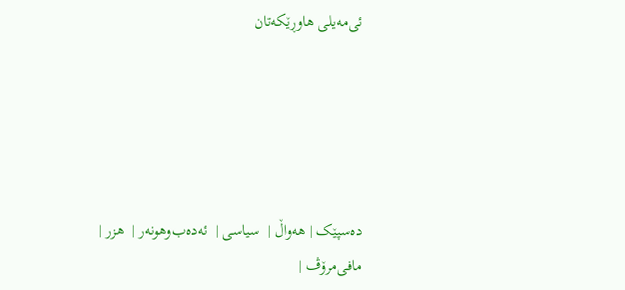ئی‌مه‌یلی هاوڕێکه‌تان





ده‌سپێک | هه‌واڵ |  سیاسی |  ئه‌ده‌ب‌وهونه‌ر |  هزر | مافی‌مرۆڤ |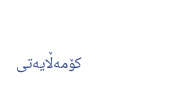کۆمه‌ڵایه‌تی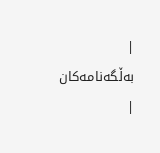|  به‌ڵگه‌نامه‌کان |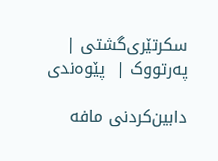سکرتێری‌گشتی |  په‌رتووک |  پێوه‌ندی

دابین‌كردنی‌ مافه‌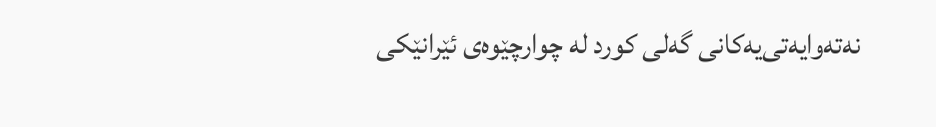نه‌ته‌وایه‌تی‌یه‌کانی گه‌لی‌ كورد له‌ چوارچێوه‌ی ئێرانێکی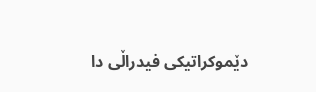دێموكراتیكی‌ فیدراڵی‌ دا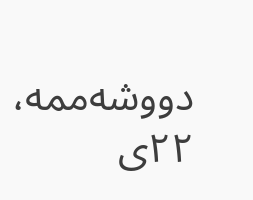دووشه‌ممه، ۲۲‌ی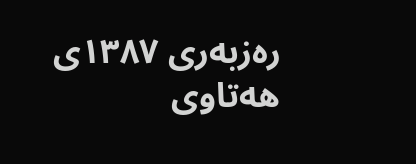ره‌زبه‌ری ۱۳۸۷ی هه‌تاوی